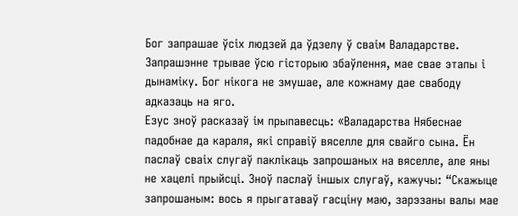Бог запрашае ўсіх людзей да ўдзелу ў сваім Валадарстве. Запрашэнне трывае ўсю гісторыю збаўлення, мае свае этапы і дынаміку. Бог нікога не змушае, але кожнаму дае свабоду адказаць на яго.
Езус зноў расказаў ім прыпавесць: «Валадарства Нябеснае падобнае да караля, які справіў вяселле для свайго сына. Ён паслаў сваіх слугаў паклікаць запрошаных на вяселле, але яны не хацелі прыйсці. Зноў паслаў іншых слугаў, кажучы: “Скажыце запрошаным: вось я прыгатаваў гасціну маю, зарэзаны валы мае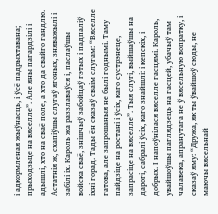і адкормленая жыўнасць, і ўсё падрыхтавана; прыходзьце на вяселле”. Але яны пагардзілі і адышлі, хто на сваё поле, а хто да свайго гандлю. Астатнія ж, схапіўшы слугаў ягоных, зняважылі і забілі іх. Кароль жа раззлаваўся і, паслаўшы войска сваё, знішчыў забойцаў гэтых і падпаліў іхні горад. Тады ён сказаў сваім слугам: “Вяселле гатова, але запрошаныя не былі годнымі. Таму пайдзіце на ростані і ўсіх, каго сустрэнеце, запрасіце на вяселле”. Тыя слугі, выйшаўшы на дарогі, сабралі ўсіх, каго знайшлі: і кепскіх, і добрых. І напоўнілася вяселле гасцямі. Кароль, увайшоўшы паглядзець на гасцей, убачыў там чалавека, апранутага не ў вясельную вопратку, і сказаў яму: “Дружа, як ты ўвайшоў сюды, не маючы вясельнай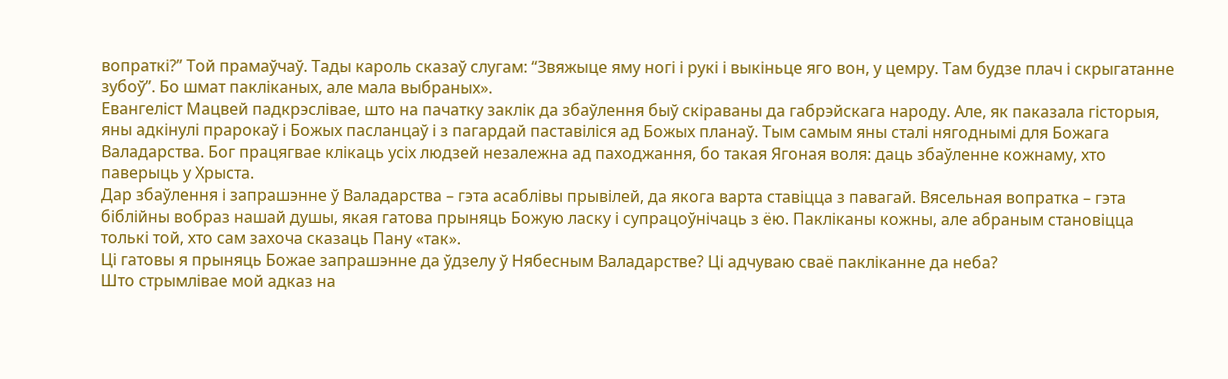вопраткі?” Той прамаўчаў. Тады кароль сказаў слугам: “Звяжыце яму ногі і рукі і выкіньце яго вон, у цемру. Там будзе плач і скрыгатанне зубоў”. Бо шмат пакліканых, але мала выбраных».
Евангеліст Мацвей падкрэслівае, што на пачатку заклік да збаўлення быў скіраваны да габрэйскага народу. Але, як паказала гісторыя, яны адкінулі прарокаў і Божых пасланцаў і з пагардай паставіліся ад Божых планаў. Тым самым яны сталі нягоднымі для Божага Валадарства. Бог працягвае клікаць усіх людзей незалежна ад паходжання, бо такая Ягоная воля: даць збаўленне кожнаму, хто паверыць у Хрыста.
Дар збаўлення і запрашэнне ў Валадарства – гэта асаблівы прывілей, да якога варта ставіцца з павагай. Вясельная вопратка – гэта біблійны вобраз нашай душы, якая гатова прыняць Божую ласку і супрацоўнічаць з ёю. Пакліканы кожны, але абраным становіцца толькі той, хто сам захоча сказаць Пану «так».
Ці гатовы я прыняць Божае запрашэнне да ўдзелу ў Нябесным Валадарстве? Ці адчуваю сваё пакліканне да неба?
Што стрымлівае мой адказ на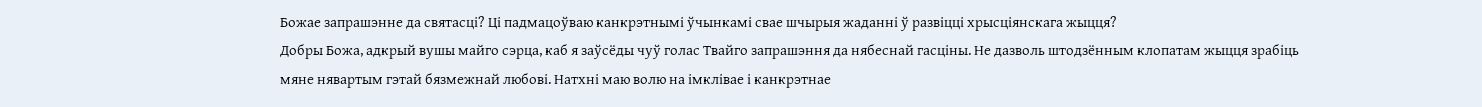Божае запрашэнне да святасці? Ці падмацоўваю канкрэтнымі ўчынкамі свае шчырыя жаданні ў развіцці хрысціянскага жыцця?
Добры Божа, адкрый вушы майго сэрца, каб я заўсёды чуў голас Твайго запрашэння да нябеснай гасціны. Не дазволь штодзённым клопатам жыцця зрабіць мяне нявартым гэтай бязмежнай любові. Натхні маю волю на імклівае і канкрэтнае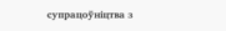супрацоўніцтва з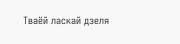Тваёй ласкай дзеля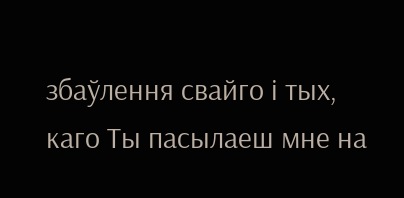збаўлення свайго і тых, каго Ты пасылаеш мне на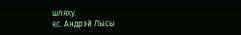шляху.
кс. Андрэй Лысы